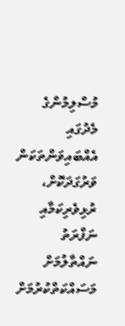މުސްލިމުންގެ މެދުގައި އެއްބައިވަންތަކަން ވަރުގަދަކޮށް، ރުޅިވެރިކަމާއި ނަފްރަތު ނައްތާލުމަށް މަސައްކަތްކުރުމަށް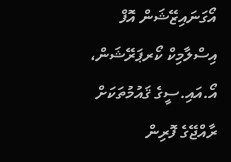އޯގަނައިޒޭޝަން އޮފް އިސްލާމިކް ކޯރޕަރޭޝަން، އޯ.އައި.ސީގެ ޤައުމުތަކަށް ރާއްޖޭގެ ފޮރިން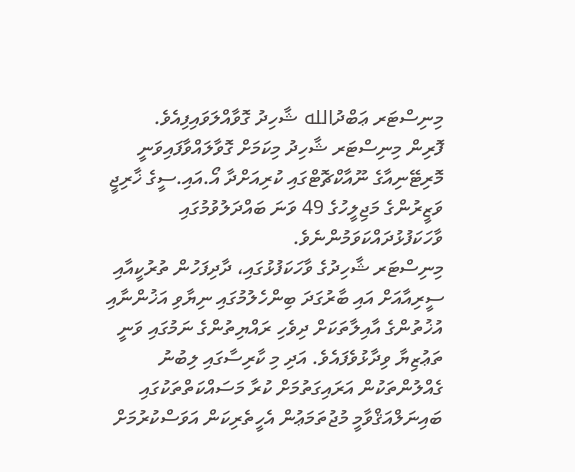މިނިސްޓަރ ޢަބްދުالله ޝާހިދު ގޮވާއްލަވައިފިއެވެ.
ފޮރިން މިނިސްޓަރ ޝާހިދު މިކަމަށް ގޮވާލައްވާފައިވަނީ މޮރިޓޭނިއާގެ ނޫއާކްޗޮޓްގައި ކުރިއަށްދާ އޯ.އައި.ސީގެ ޚާރިޖީ ވަޒީރުންގެ މަޖިލީހުގެ 49 ވަނަ ބައްދަލުވުމުގައި ވާހަކަފުޅުދައްކަވަމުންނެވެ.
މިނިސްޓަރ ޝާހިދުގެ ވާހަކަފުޅުގައި، ދާދިފަހުން ތުރުކީއާއި ސީރިއާއަށް އައި ބާރުގަދަ ބިންހެލުމުގައި ނިޔާވި އަޚުންނާއި އުޚުތުންގެ އާއިލާތަކަށް ދިވެހި ރައްޔިތުންގެ ނަމުގައި ވަނީ ތަޢުޒިޔާ ވިދާޅުވެފައެވެ. އަދި މި ކާރިސާގައި ލިބުނު ގެއްލުންތަކުން އަރައިގަތުމަށް ކުރާ މަސައްކަތްތަކުގައި ބައިނަލްއަޤްވާމީ މުޖުތަމަޢުން އެހީތެރިކަން އަވަސްކުރުމަށް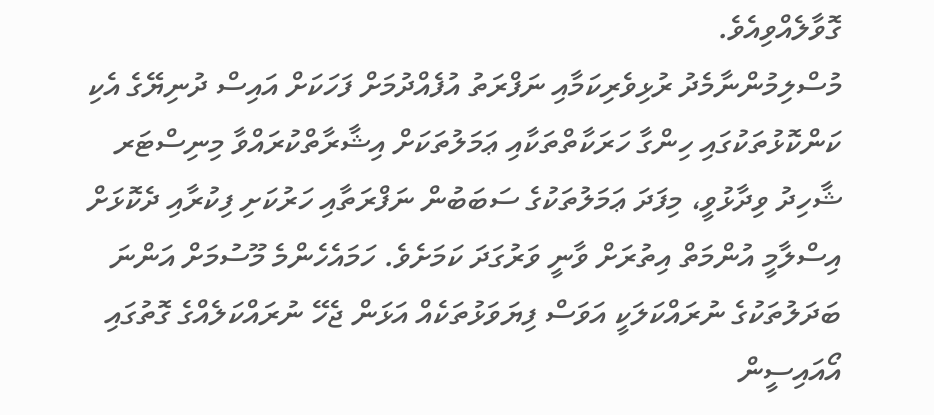ގޮވާލެއްވިއެވެ.
މުސްލިމުންނާމެދު ރުޅިވެރިކަމާއި ނަފްރަތު އުފެއްދުމަށް ފަހަކަށް އައިސް ދުނިޔޭގެ އެކި ކަންކޮޅުތަކުގައި ހިންގާ ހަރަކާތްތަކާއި ޢަމަލުތަކަށް އިޝާރާތްކުރައްވާ މިނިސްޓަރ ޝާހިދު ވިދާޅުވީ، މިފަދަ ޢަމަލުތަކުގެ ސަބަބުން ނަފްރަތާއި ހަރުކަށި ފިކުރާއި ދެކޮޅަށް އިސްލާމީ އުންމަތް އިތުރަށް ވާނީ ވަރުގަދަ ކަމަށެވެ. ހަމައެހެންމެ މޫސުމަށް އަންނަ ބަދަލުތަކުގެ ނުރައްކަލަކީ އަވަސް ފިޔަވަޅުތަކެއް އަޅަން ޖެހޭ ނުރައްކަލެއްގެ ގޮތުގައި އޯއައިސީން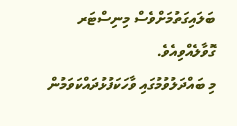ބަލައިގަތުމަށްވެސް މިނިސްޓަރ ގޮވާލެއްވިއެވެ.
މި ބައްދަލުވުމުގައި ވާހަކަފުޅުދައްކަވަމުން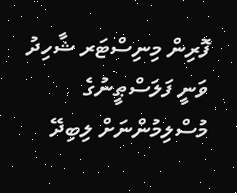ފޮރިން މިނިސްޓަރ ޝާހިދު ވަނީ ފަލަސްޠީނުގެ މުސްލިމުންނަށް ލިބިދޭ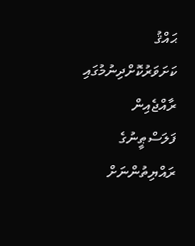ޙައްޤު ކަށަވަރުކޮށްދިނުމުގައި ރާއްޖެއިން ފަލަސްޠީނުގެ ރައްޔިތުންނަށް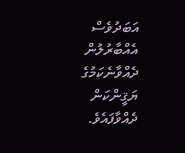އަބަދުވެސް އެއްބާރުލުން ދެއްވާނެކަމުގެ ޔަޤީންކަން ދެއްވާފައެވެ.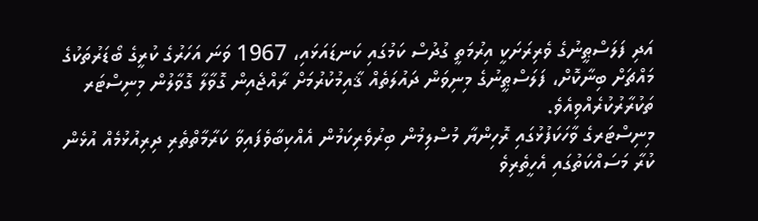އަދި ފަލަސްޠީނުގެ ވެރިރަށަކީ އިރުމަތީ ގުދުސް ކަމުގައި ކަނޑައަޅައި، 1967 ވަނަ އަހަރުގެ ކުރީގެ ބޯޑަރުތަކުގެ މައްޗަށް ބިނާކޮށް، ފަލަސްޠީނުގެ މިނިވަން ދައުލަތެއް ޤާއިމުކުރުމަށް ރާއްޖެއިން ގޮވާލާ ގޮވާލުން މިނިސްޓަރ ތަކުރާރުކުރެއްވިއެވެ.
މިނިސްޓަރގެ ވާހަކަފުޅުގައި ރޮހިންޔާ މުސްލިމުން ބިރުވެރިކަމުން އެއްކިބާވެފައިވާ ކަރާމާތްތެރި ދިރިއުޅުމެއް އުޅެން ކުރާ މަސައްކަތުގައި އެހީތެރިވެ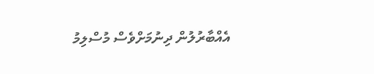އެއްބާރުލުން ދިނުމަށްވެސް މުސްލިމު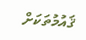ޤައުމުތަކަށް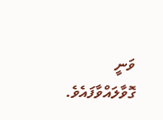ވަނީ ގޮވާލައްވާފައެވެ.